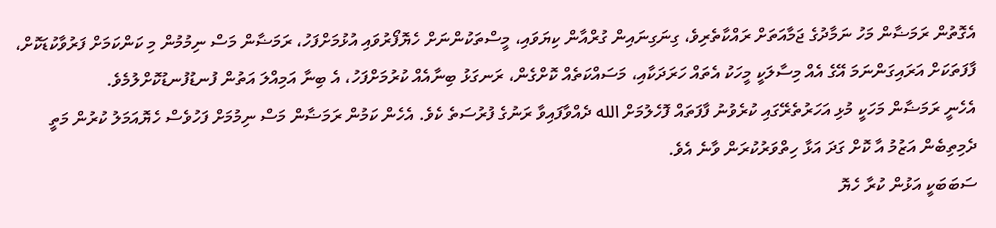އެގޮތުން ރަމަޟާން މަހު ނަމާދުގެ ޖަމާއަތަށް ރައްކާތެރިވެ، ގިނަގިނައިން ގުރްއާން ކިޔަވައި، މީސްތަކުންނަށް ހެޔޮފޯރުވައި އުޅުމަށްފަހު، ރަމަޟާން މަސް ނިމުމުން މި ކަންކަމަށް ފަރުވާކުޑަކޮށް، ފާފަތަކަށް އަރައިގަންނަމަ އޭގެ އެއް މިސާލަކީ މީހަކު އެތައް ހަރަދަކާއި، މަސައްކަތެއް ކޮށްގެން، ރަނގަޅު ބިނާއެއް ކުރުމަށްފަހު، އެ ބިނާ އަމިއްލަ އަތުން ފުނޑުފުނޑުކޮށްލުމެވެ.
އެހެނީ ރަމަޟާން މަހަކީ މުޅި އަހަރުތެރޭގައި ކުރެވުނު ފާފަތައް ފޮހެލުމަށް الله ދެއްވާފައިވާ ރަނުގެ ފުރުސަތެ ކެވެ. އެހެން ކަމުން ރަމަޟާން މަސް ނިމުމަށް ފަހުވެސް ހެޔޮއަމަލު ކުރުން މަތީ ދެމިތިބެން އަޒުމު އާ ކޮށް ގަދަ އަޅާ ހިތްވަރުކުރަން ވާނެ އެވެ.
ސަބަބަކީ އަޅުން ކުރާ ހެޔޮ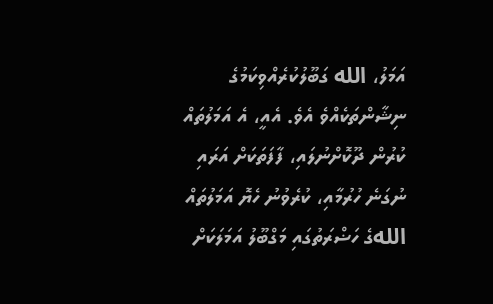އަމަލު، الله ގަބޫލުކުރެއްވިކަމުގެ ނިޝާންތަކެއްވެ އެވެ. އެއީ، އެ އަމަލުތައް ކުރުން ދޫކޮށްނުލައި، ފާފަތަކަށް އަރައި ނުގަނެ ހުރުމާއި، ކުރެވުނު ހެޔޮ އަމަލުތައް اللهގެ ހަޟްރަތުގައި މަގްބޫލު އަމަލަކަށް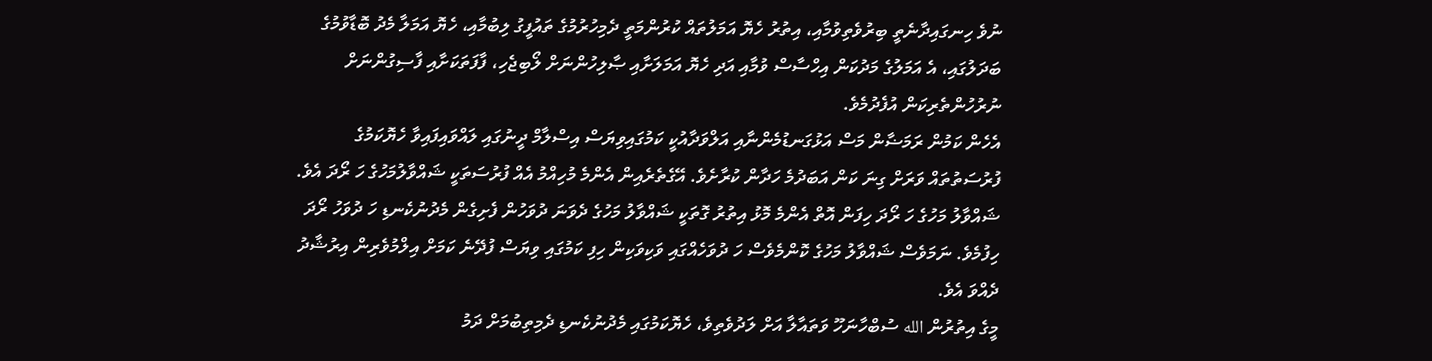ނުވެ ހިނގައިދާނެތީ ބިރުވެތިވުމާއި، އިތުރު ހެޔޮ އަމަލުތައް ކުރުންމަތީ ދެމިހުރުމުގެ ތައުފީގު ލިބުމާއި، ހެޔޮ އަމަލާ މެދު ބޮޑާވުމުގެ ބަދަލުގައި، އެ އަމަލުގެ މަދުކަން އިހްސާސް ވުމާއި އަދި ހެޔޮ އަމަލަށާއި ޞާލިހުންނަށް ލޯބިޖެހި، ފާފަތަކަށާއި ފާސިގުންނަށް ނުރުހުންތެރިކަން އުފެދުމެވެ.
އެހެން ކަމުން ރަމަޟާން މަސް އަޅުގަނޑުމެންނާއި އަލްވަދާއުކީ ކަމުގައިވިޔަސް އިސްލާމް ދީނުގައި ލައްވައިފައިވާ ހެޔޮކަމުގެ ފުރުސަތުތައް ވަރަށް ގިނަ ކަން އަބަދުމެ ހަދާން ކުރާށެވެ. އޭގެތެރެއިން އެންމެ މުހިއްމު އެއް ފުރުސަތަކީ ޝައްވާލުމަހުގެ ހަ ރޯދަ އެވެ.
ޝައްވާލު މަހުގެ ހަ ރޯދަ ހިފަން އޮތް އެންމެ މޮޅު އިތުރު ގޮތަކީ ޝައްވާލު މަހުގެ ދެވަނަ ދުވަހުން ފެށިގެން މެދުނުކެނޑި ހަ ދުވަހު ރޯދަ ހިފުމެވެ. ނަމަވެސް ޝައްވާލު މަހުގެ ކޮންމެވެސް ހަ ދުވަހެއްގައި ވަކިވަކިން ހިފި ކަމުގައި ވިޔަސް ފުދޭނެ ކަމަށް އިލްމުވެރިން އިރުޝާދު ދެއްވަ އެވެ.
މީގެ އިތުރުން الله ސުބްހާނަހޫ ވަތައާލާ އަށް ލަދުވެތިވެ، ހެޔޮކަމުގައި މެދުނުކެނޑި ދެމިތިބުމަށް ދަމު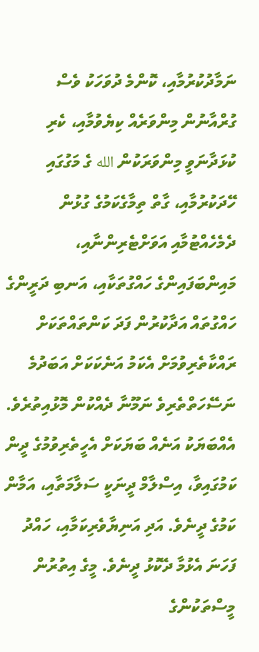ނަމާދުކުރުމާއި، ކޮންމެ ދުވަހަކު ވެސް ގުރްއާނުން މިންވަރެއް ކިޔެވުމާއި، ކެރި ކުޅަދާނަވީ މިންވަރަކުން الله ގެ މަގުގައި ހޭދަކުރުމާއި، ގާތް ތިމާގެކަމުގެ ގުޅުން ދެމެހެއްޓުމާއި އަވަށްޓެރިންނާއި، މައިންބަފައިންގެ ހައްގުތަކާއި، އަނބި ދަރީންގެ ހައްގުތައް އަދާކުރުން ފަދަ ކަންތައްތަކަށް ރައްކާތެރިވުމަށް އެކަމު އަނެކަކަށް އަބަދުމެ ނަސޭހަތްތެރިވެ ނަމޫނާ ދެއްކުން މޮޅުއިތުރެވެ.
އެއްބަޔަކު އަނެއް ބަޔަކަށް އެހީތެރިވުމުގެ ދީން ކަމުގައިވާ، އިސްލާމް ދީނަކީ ސަލާމަތާއި، އަމާން ކަމުގެ ދީނެވެ. އަދި އަނިޔާވެރިކަމާއި، ހައްދު ފަހަނަ އެޅުމާ ދެކޮޅު ދީނެވެ. މީގެ އިތުރުން މީސްތަކުންގެ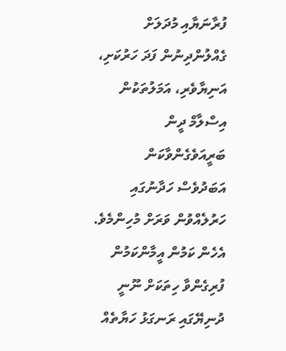ފުރާނަޔާއި މުދަލަށް ގެއްލުންދިނުން ފަދަ ހަރުކަށި، އަނިޔާވެރި، އަމަލުތަކުން އިސްލާމް ދީން ބަރީއަވެގެންވާކަން އަބަދުވެސް ހަދާނުގައި ހަރުލެއްވުން ވަރަށް މުހިންމެވެ. އެހެން ކަމުން އީމާންކަމުން ފުރިގެންވާ ހިތަކަށް ނޫނީ ދުނިޔޭގައި ރަނގަޅު ހަޔާތެއް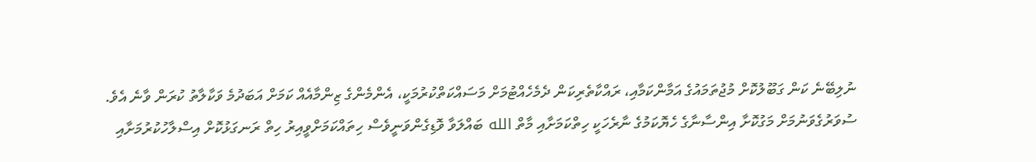ނުލިބޭނެ ކަން ގަބޫލުކޮށް މުޖުތަމައުގެ އަމާންކަމާއި، ރައްކާތެރިކަން ދެމެހެއްޓުމަށް މަސައްކަތްކުރުމަކީ، އެންމެންގެ ޒިންމާއެއް ކަމަށް އަބަދުމެ ވަކާލާތު ކުރަން ވާނެ އެވެ.
ސުވަރުގެވަނުމަށް މަގުކޮށާ އިންސާނާގެ ހެޔޮކަމުގެ ނާރެހަކީ ހިތްކަމަށާއި މާތް الله ބައްލަވާ ވޮޑިގެންވަނީވެސް ހިތައްކަމަށްވީއިރު ހިތް ރަނގަޅުކޮށް އިސްލާހުކުރުމަށާއި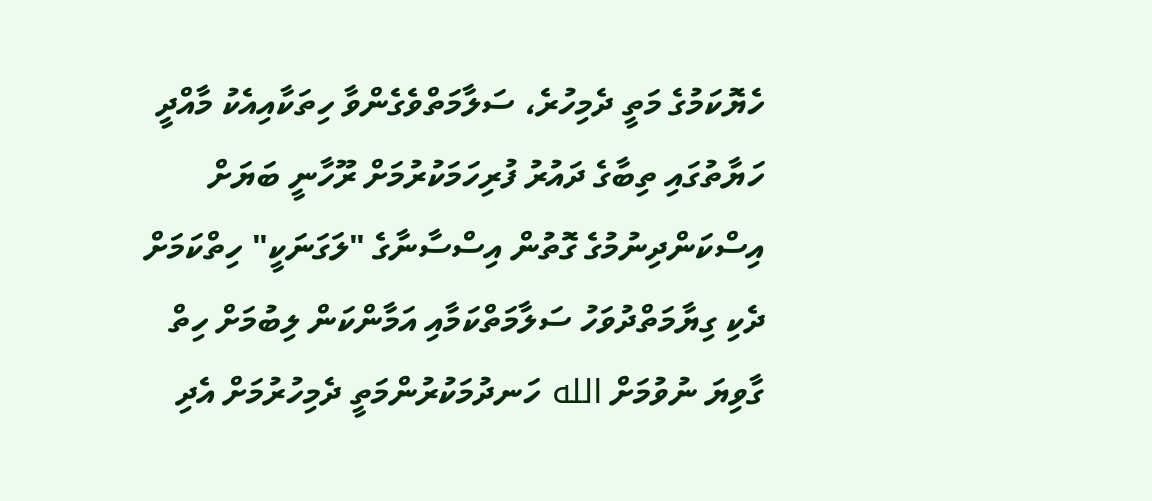ހެޔޮކަމުގެ މަތީ ދެމިހުރެ، ސަލާމަތްވެގެންވާ ހިތަކާއިއެކު މާއްދީ ހަޔާތުގައި ތިބާގެ ދައުރު ފުރިހަމަކުރުމަށް ރޫހާނީ ބަޔަށް އިސްކަންދިނުމުގެ ގޮތުން އިސްސާނާގެ "ލަގަނަކީ" ހިތްކަމަށް ދެކި ގިޔާމަތްދުވަހު ސަލާމަތްކަމާއި އަމާންކަން ލިބުމަށް ހިތް ގާވިޔަ ނުވުމަށް الله ހަނދުމަކުރުންމަތީ ދެމިހުރުމަށް އެދި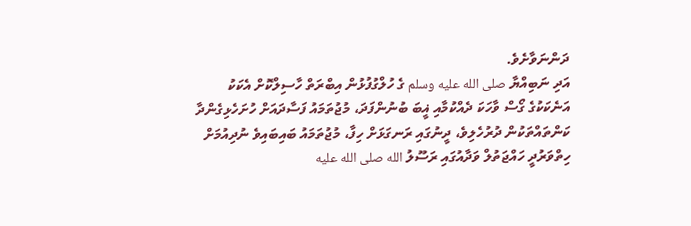ދަންނަވާށެވެ.
އަދި ނަބިއްޔާ صلى الله عليه وسلم ގެ ހުލްގުފުޅުން އިބްރަތް ހާސިލްކޮށް އެކަކު އަނެކަކުގެ ގޯސް ވާހަކަ ދެއްކުމާއި ޣީބަ ބުނުންފަދަ، މުޖުތަމައު ފަސާދައަށް ހުށަހެޅިގެންދާ ކަންތައްތަކުން ދުރުހެލިވެ، ދީނުގައި ރަނގަޅަށް ހިފާ، މުޖުތަމައު ބައިބައިވެ ނުދިއުމަށް ހިތްވަރުދީ ހައްޖަތުލް ވަދާއުގައި ރަސޫލު الله صلى الله عليه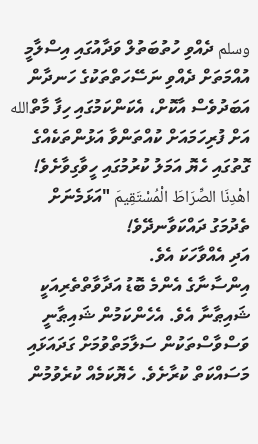وسلم ދެއްވި ހުތުބަތުލް ވަދާއުގައި އިސްލާމީ އުއްމަތަށް ދެއްވި ނަސޭހަތްތަކުގެ ހަނދާން އަބަދުވެސް އާކޮށް، އެކަންކަމުގައި ހިފާ މާތްالله އަށް ފުރިހަމައަށް ކުއްތަންވާ އަޅުންތަކެއްގެ ގޮތުގައި ހެޔޮ އަމަލު ކުރުމުގައި ހީވާގިވާށެވެ! اهْدِنَا الصِّرَاطَ الْمُسْتَقِيمَ "އަޅަމެނަށް ތެދުމަގު ދައްކަވާނދޭވެ!
އަދި އެއްވާހަކަ އެވެ.
އިންސާނާގެ އެންމެ ބޮޑު އަދާވާތްތެރިއަކީ ޝައިޠާނާ އެވެ. އެހެންކަމުން ޝައިޠާނީ ވަސްވާސްތަކުން ސަލާމަތްވުމަށް ގަދައަޅައި މަސައްކަތް ކުރާށެވެ. ހެޔޮކަމެއް ކުރެވުމުން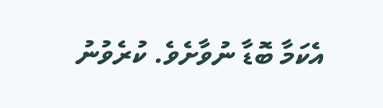އެކަމާ ބޮޑާ ނުވާށެވެ. ކުރެވުނު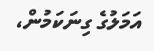އަމަލުގެ ގިނަކަމުން،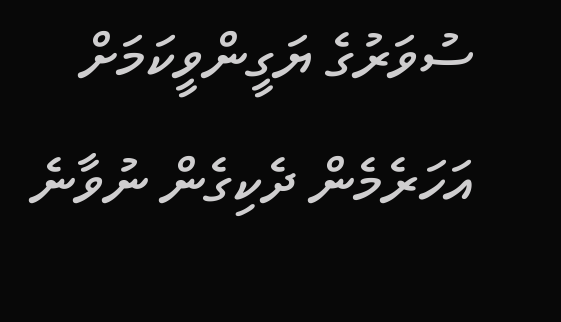ސުވަރުގެ ޔަގީންވީކަމަށް އަހަރެމެން ދެކިގެން ނުވާނެ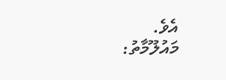އެވެ.
މައުލޫމާތު: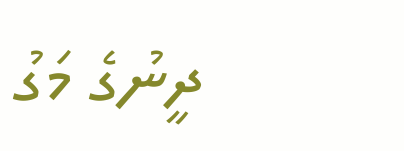ދީނުގެ މަގު